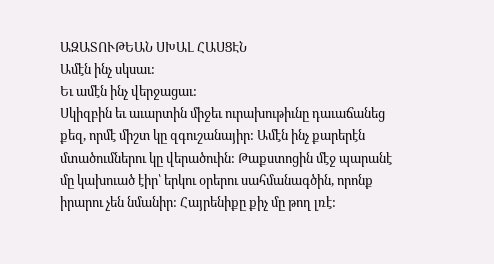ԱԶԱՏՈՒԹԵԱՆ ՍԽԱԼ ՀԱՍՑԷՆ
Ամէն ինչ սկսաւ:
Եւ ամէն ինչ վերջացաւ:
Սկիզբին եւ աւարտին միջեւ ուրախութիւնը դաւաճանեց քեզ, որմէ միշտ կը զգուշանայիր: Ամէն ինչ քարերէն մտածումներու կը վերածուին: Թաքստոցին մէջ պարանէ մը կախուած էիր՝ երկու օրերու սահմանագծին, որոնք իրարու չեն նմանիր: Հայրենիքը քիչ մը թող լռէ: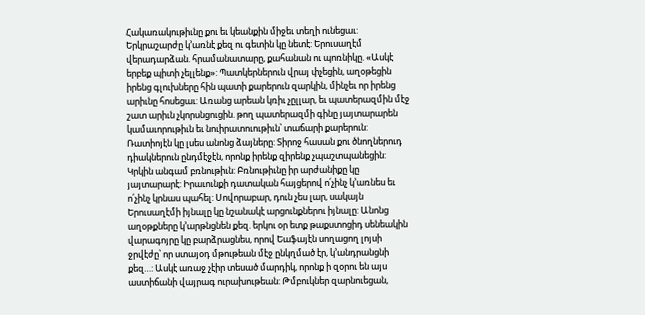Հակառակութիւնը քու եւ կեանքին միջեւ տեղի ունեցաւ: Երկրաշարժը կ՚առնէ քեզ ու գետին կը նետէ: Երուսաղէմ վերադարձան. հրամանատարը, քահանան ու պոռնիկը. «Ասկէ երբեք պիտի չելլենք»: Պատկերներուն վրայ փչեցին, աղօթեցին իրենց գլուխները հին պատի քարերուն զարկին, մինչեւ որ իրենց արիւնը հոսեցաւ: Առանց արեան կռիւ չըլլար, եւ պատերազմին մէջ շատ արիւն չկորսնցուցին. թող պատերազմի գինը յայտարարեն կամաւորութիւն եւ նուիրատուութիւն՝ տաճարի քարերուն: Ռատիոյէն կը լսես անոնց ձայները: Տիրոջ հասան քու ծնողներուդ դիակներուն ընդմէջէն, որոնք իրենք զիրենք չպաշտպանեցին: Կրկին անգամ բռնութիւն: Բռնութիւնը իր արժանիքը կը յայտարարէ: Իրաւունքի դատական հայցերով ո՛չինչ կ՚առնես եւ ո՛չինչ կրնաս պահել: Սովորաբար, դուն չես լար, սակայն Երուսաղէմի իյնալը կը նշանակէ արցունքներու իյնալը: Անոնց աղօթքները կ՚արթնցնեն քեզ. երկու օր ետք թաքստոցիդ սենեակին վարագոյրը կը բարձրացնես, որով Եաֆայէն սողացող լոյսի ջրվէժը՝ որ ստայօդ մթութեան մէջ ընկղմած էր, կ՚անդրանցնի քեզ…: Ասկէ առաջ չէիր տեսած մարդիկ, որոնք ի զօրու են այս աստիճանի վայրագ ուրախութեան: Թմբուկներ զարնուեցան,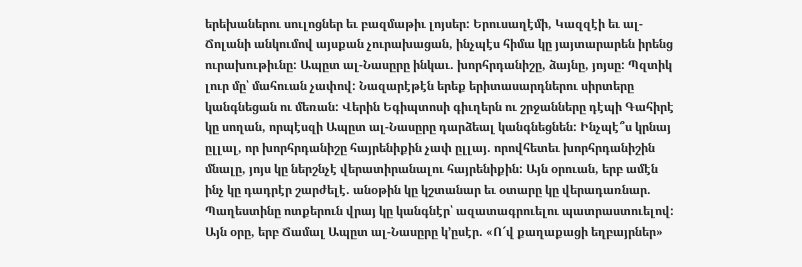երեխաներու սուլոցներ եւ բազմաթիւ լոյսեր: Երուսաղէմի, Կազզէի եւ ալ-Ճոլանի անկումով այսքան չուրախացան, ինչպէս հիմա կը յայտարարեն իրենց ուրախութիւնը: Ապըտ ալ-Նասըրը ինկաւ. խորհրդանիշը, ձայնը, յոյսը: Պզտիկ լուր մը՝ մահուան չափով: Նազարէթէն երեք երիտասարդներու սիրտերը կանգնեցան ու մեռան: Վերին Եգիպտոսի գիւղերն ու շրջանները դէպի Գահիրէ կը սողան, որպէսզի Ապըտ ալ-Նասըրը դարձեալ կանգնեցնեն: Ինչպէ՞ս կրնայ ըլլալ, որ խորհրդանիշը հայրենիքին չափ ըլլայ. որովհետեւ խորհրդանիշին մնալը, յոյս կը ներշնչէ վերատիրանալու հայրենիքին: Այն օրուան, երբ ամէն ինչ կը դադրէր շարժելէ. անօթին կը կշտանար եւ օտարը կը վերադառնար. Պաղեստինը ոտքերուն վրայ կը կանգնէր՝ ազատագրուելու պատրաստուելով: Այն օրը, երբ Ճամալ Ապըտ ալ-Նասըրը կ՚ըսէր. «Ո՜վ քաղաքացի եղբայրներ»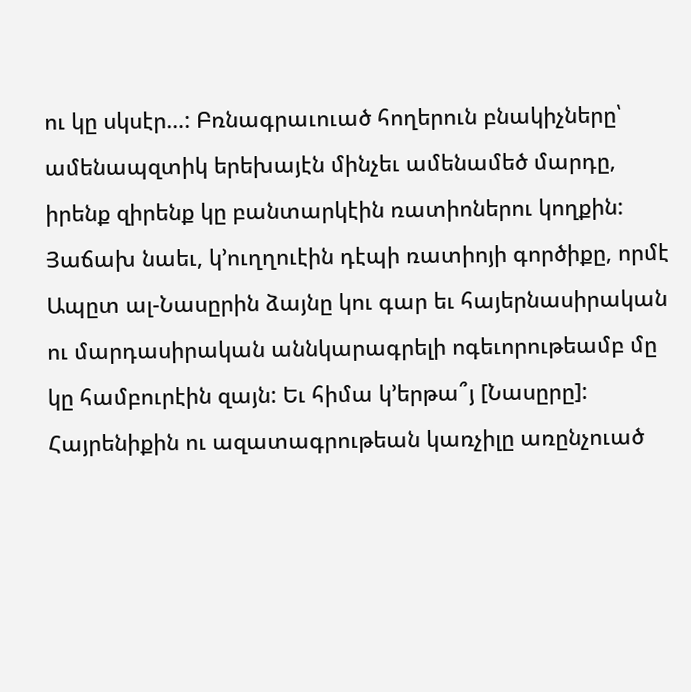ու կը սկսէր…: Բռնագրաւուած հողերուն բնակիչները՝ ամենապզտիկ երեխայէն մինչեւ ամենամեծ մարդը, իրենք զիրենք կը բանտարկէին ռատիոներու կողքին: Յաճախ նաեւ, կ՚ուղղուէին դէպի ռատիոյի գործիքը, որմէ Ապըտ ալ-Նասըրին ձայնը կու գար եւ հայերնասիրական ու մարդասիրական աննկարագրելի ոգեւորութեամբ մը կը համբուրէին զայն: Եւ հիմա կ՚երթա՞յ [Նասըրը]: Հայրենիքին ու ազատագրութեան կառչիլը առընչուած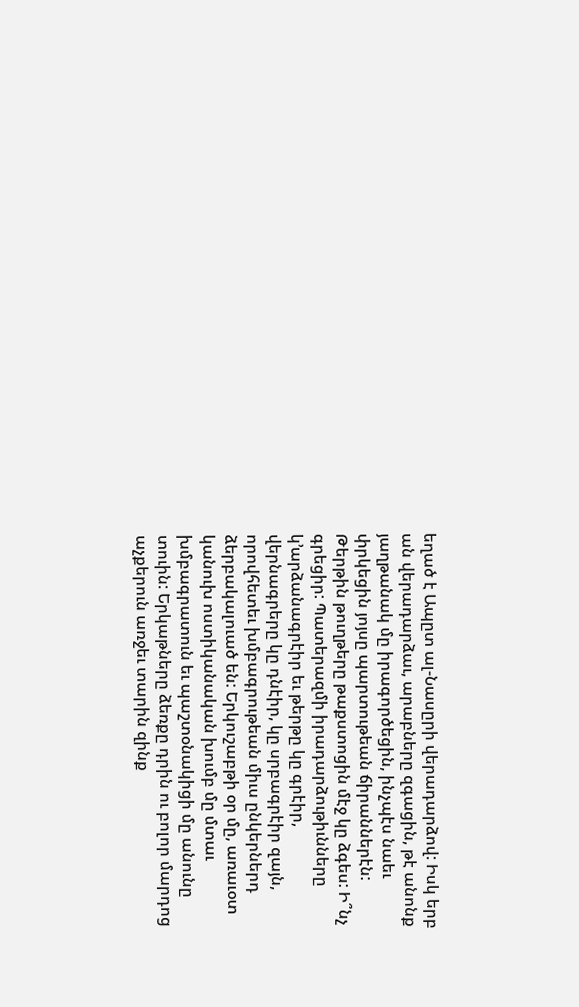եղած է Ապըտ ալ-Նասըրի վերադարձով: Իսկ երբ ան վերադարձաւ, արաբները զգացին, թէ անոնք յաղթանակ մը իրագործեցին, ինչպէս նաեւ փրկեցին յոյսը պարտութեան ճիրաններէն:
Թերթին թուղթերը թաքստոցին մէջ կը ձգես: Ի՞նչ գրեցիր: Պատերազմի իրադարձութիւնները կ՚արձանագրէիր եւ թերթը կը գրէիր, վերնագրերը կը դնէիր, կը սրբագրէիր զայն, որովհետեւ խմբագրութեան միւս ընկերներդ ձերբակալուած են: Երկուշաբթի օր մը, առաւօտ կանուխ ոստիկանական խումբ մը մտաւ խմբագրատուն եւ պաշտօնակիցի մը անունը տուին: Երկաթները ձեռքը դրին ու բոլոր մարդոց աչքերուն առջեւ տարին զինք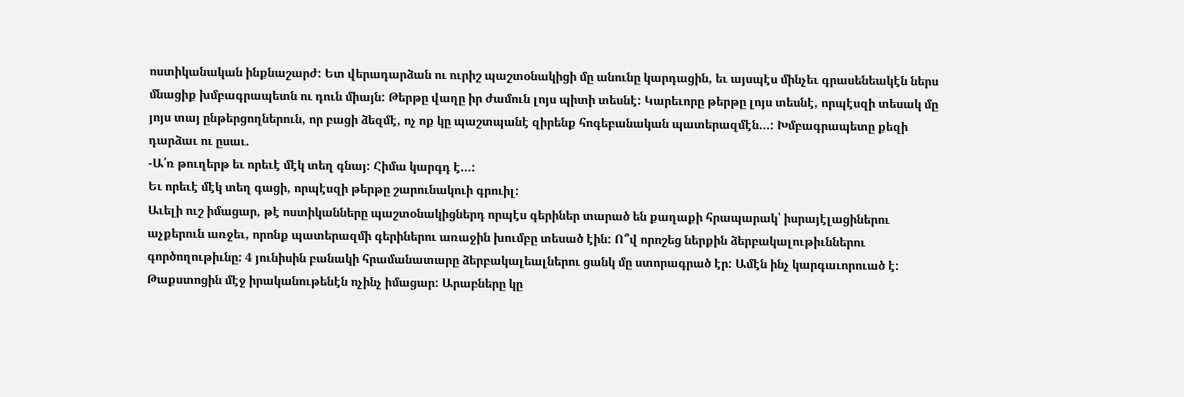ոստիկանական ինքնաշարժ: Ետ վերադարձան ու ուրիշ պաշտօնակիցի մը անունը կարդացին, եւ այսպէս մինչեւ գրասենեակէն ներս մնացիք խմբագրապետն ու դուն միայն: Թերթը վաղը իր ժամուն լոյս պիտի տեսնէ: Կարեւորը թերթը լոյս տեսնէ, որպէսզի տեսակ մը յոյս տայ ընթերցողներուն, որ բացի ձեզմէ, ոչ ոք կը պաշտպանէ զիրենք հոգեբանական պատերազմէն…: Խմբագրապետը քեզի դարձաւ ու ըսաւ.
-Ա՛ռ թուղերթ եւ որեւէ մէկ տեղ գնայ: Հիմա կարգդ է…:
Եւ որեւէ մէկ տեղ գացի, որպէսզի թերթը շարունակուի գրուիլ:
Աւելի ուշ իմացար, թէ ոստիկանները պաշտօնակիցներդ որպէս գերիներ տարած են քաղաքի հրապարակ՝ իսրայէլացիներու աչքերուն առջեւ, որոնք պատերազմի գերիներու առաջին խումբը տեսած էին: Ո՞վ որոշեց ներքին ձերբակալութիւններու գործողութիւնը: 4 յունիսին բանակի հրամանատարը ձերբակալեալներու ցանկ մը ստորագրած էր: Ամէն ինչ կարգաւորուած է: Թաքստոցին մէջ իրականութենէն ոչինչ իմացար: Արաբները կը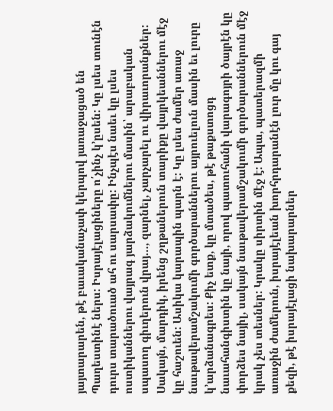յայտարարեն, թէ բաւականաչափ կերպով յառաջացած են Պաղեստինէ ներս: Իսրայէլացիները ո՛չինչ կ՚ըսեն: Կը լսես տունէն դուրս տարածուած ահ ու սարսափը: Ինչպէս նաեւ կը լսես ոստիկաններու վայրագ յարձակումներու մասին՝ արաբական սպասող գիւղերուն վրայ…, զարնել, չարչարել ու վիրաւորանքներ: Սակայն, մարդիկ, իրենց շղթաներուն տարիքը վայրկեաններու մէջ կը հաշուեն: Ասիկա կարապին պարն է: Կը լսես ժամեր առաջ նաւթավերամշակումի գործարաններու այրուելուն մասին եւ լուրը կ՚արձանագրես: Քիչ ետք, կը մտածես, թէ թաքստոցդ նաւահանգիստին կը նայի, որով պատուհանի վարագոյրի ծայրէն կը փորձես նայիլ, սակայն նաւթավերամշակումի գործարաններուն մէջ կրակ չես տեսներ: Կրակը սիրտին մէջ է: Ապա, պատերազմի առաջին ժամերուն, իսրայէլեան խորհրդարանէն լուր մը կու գայ քեզի, թէ իսրայէլացի նախարարներ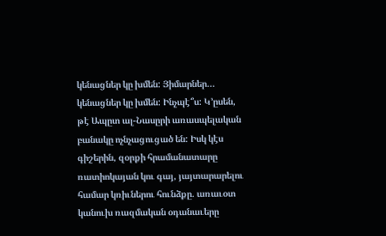կենացներ կը խմեն: Յիմարներ… կենացներ կը խմեն: Ինչպէ՞ս: Կ՚ըսեն, թէ Ապըտ ալ-Նասըրի առասպելական բանակը ոչնչացուցած են: Իսկ կէս գիշերին, զօրքի հրամանատարը ռատիոկայան կու գայ, յայտարարելու համար կռիւներու հունձքը. առաւօտ կանուխ ռազմական օդանաւերը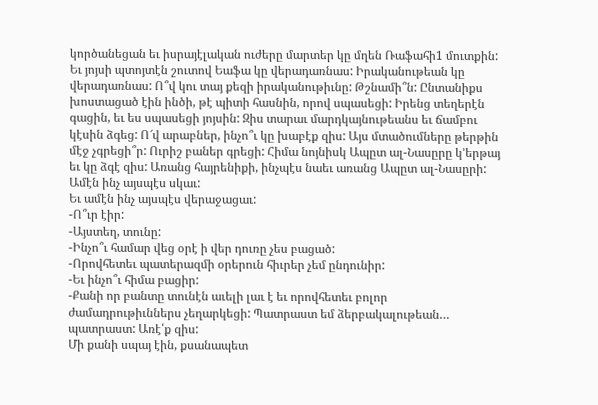կործանեցան եւ իսրայէլական ուժերը մարտեր կը մղեն Ռաֆահի1 մուտքին:
Եւ յոյսի պտոյտէն շուտով Եաֆա կը վերադառնաս: Իրականութեան կը վերադառնաս: Ո՞վ կու տայ քեզի իրականութիւնը: Թշնամի՞ն: Ընտանիքս խոստացած էին ինծի, թէ պիտի հասնին, որով սպասեցի: Իրենց տեղերէն գացին, եւ ես սպասեցի յոյսին: Զիս տարաւ մարդկայնութեանս եւ ճամբու կէսին ձգեց: Ո՜վ արաբներ, ինչո՞ւ կը խաբէք զիս: Այս մտածումները թերթին մէջ չգրեցի՞ր: Ուրիշ բաներ գրեցի: Հիմա նոյնիսկ Ապըտ ալ-Նասըրը կ՚երթայ եւ կը ձգէ զիս: Առանց հայրենիքի, ինչպէս նաեւ առանց Ապըտ ալ-Նասըրի:
Ամէն ինչ այսպէս սկաւ:
Եւ ամէն ինչ այսպէս վերաջացաւ:
-Ո՞ւր էիր:
-Այստեղ, տունը:
-Ինչո՞ւ համար վեց օրէ ի վեր դուռը չես բացած:
-Որովհետեւ պատերազմի օրերուն հիւրեր չեմ ընդունիր:
-Եւ ինչո՞ւ հիմա բացիր:
-Քանի որ բանտը տունէն աւելի լաւ է եւ որովհետեւ բոլոր ժամադրութիւններս չեղարկեցի: Պատրաստ եմ ձերբակալութեան… պատրաստ: Առէ՛ք զիս:
Մի քանի սպայ էին, քսանապետ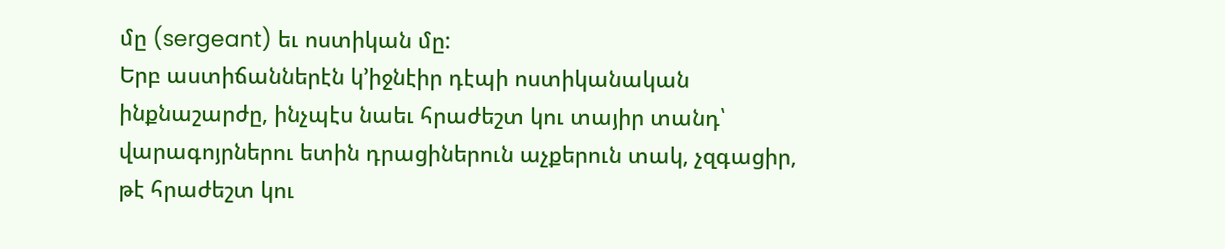մը (sergeant) եւ ոստիկան մը:
Երբ աստիճաններէն կ՚իջնէիր դէպի ոստիկանական ինքնաշարժը, ինչպէս նաեւ հրաժեշտ կու տայիր տանդ՝ վարագոյրներու ետին դրացիներուն աչքերուն տակ, չզգացիր, թէ հրաժեշտ կու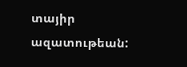տայիր ազատութեան: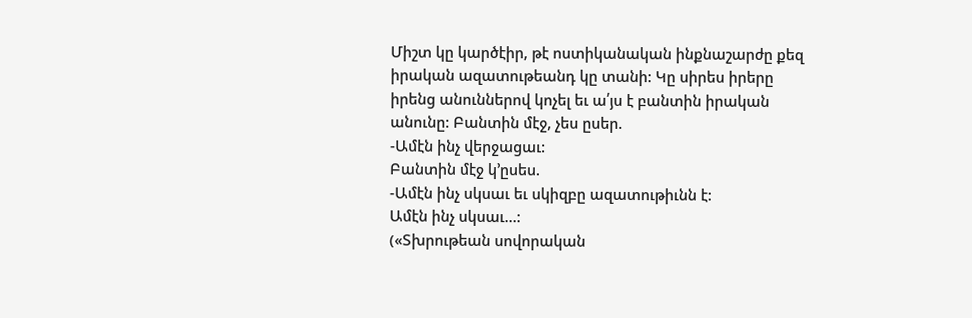Միշտ կը կարծէիր, թէ ոստիկանական ինքնաշարժը քեզ իրական ազատութեանդ կը տանի: Կը սիրես իրերը իրենց անուններով կոչել եւ ա՛յս է բանտին իրական անունը: Բանտին մէջ, չես ըսեր.
-Ամէն ինչ վերջացաւ:
Բանտին մէջ կ՚ըսես.
-Ամէն ինչ սկսաւ եւ սկիզբը ազատութիւնն է:
Ամէն ինչ սկսաւ…:
(«Տխրութեան սովորական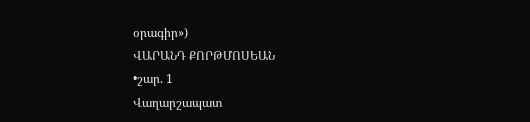օրագիր»)
ՎԱՐԱՆԴ ՔՈՐԹՄՈՍԵԱՆ
•շար. 1
Վաղարշապատ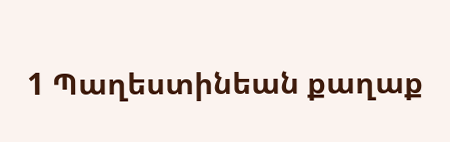1 Պաղեստինեան քաղաք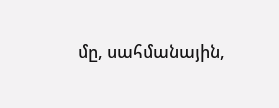մը, սահմանային,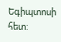Եգիպտոսի հետ: